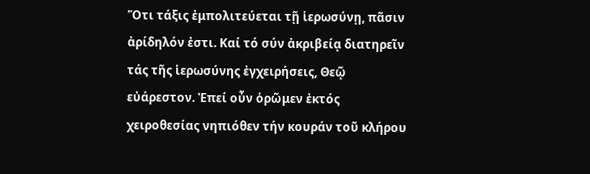Ὅτι τάξις ἐμπολιτεύεται τῇ ἱερωσύνῃ, πᾶσιν ἀρίδηλόν ἐστι. Καί τό σύν ἀκριβείᾳ διατηρεῖν τάς τῆς ἱερωσύνης ἐγχειρήσεις, Θεῷ εὐάρεστον. Ἐπεί οὖν ὁρῶμεν ἐκτός χειροθεσίας νηπιόθεν τήν κουράν τοῦ κλήρου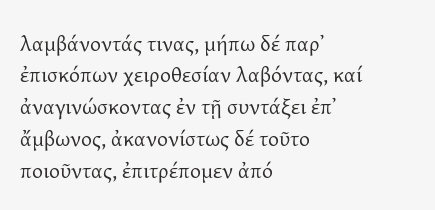λαμβάνοντάς τινας, μήπω δέ παρ᾿ ἐπισκόπων χειροθεσίαν λαβόντας, καί ἀναγινώσκοντας ἐν τῇ συντάξει ἐπ᾿ ἄμβωνος, ἀκανονίστως δέ τοῦτο ποιοῦντας, ἐπιτρέπομεν ἀπό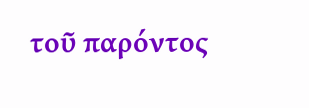τοῦ παρόντος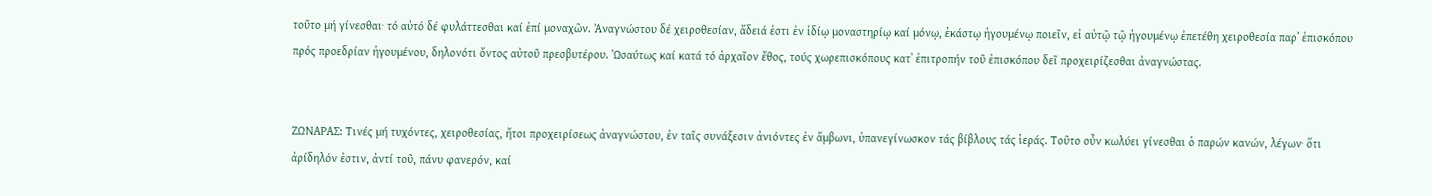τοῦτο μή γίνεσθαι· τό αὐτό δέ φυλάττεσθαι καί ἐπί μοναχῶν. Ἀναγνώστου δέ χειροθεσίαν, ἄδειά ἐστι ἐν ἰδίῳ μοναστηρίῳ καί μόνῳ, ἑκάστῳ ἡγουμένῳ ποιεῖν, εἰ αὐτῷ τῷ ἡγουμένῳ ἐπετέθη χειροθεσία παρ᾿ ἐπισκόπου πρός προεδρίαν ἡγουμένου, δηλονότι ὄντος αὐτοῦ πρεσβυτέρου. Ὡσαύτως καί κατά τό ἀρχαῖον ἔθος, τούς χωρεπισκόπους κατ᾿ ἐπιτροπήν τοῦ ἐπισκόπου δεῖ προχειρίζεσθαι ἀναγνώστας.


ΖΩΝΑΡΑΣ: Τινές μή τυχόντες, χειροθεσίας, ἤτοι προχειρίσεως ἀναγνώστου, ἐν ταῖς συνάξεσιν ἀνιόντες ἐν ἄμβωνι, ὑπανεγίνωσκον τάς βίβλους τάς ἱεράς. Τοῦτο οὖν κωλύει γίνεσθαι ὁ παρών κανών, λέγων∙ ὅτι ἀρίδηλόν ἐστιν, ἀντί τοῦ, πάνυ φανερόν, καί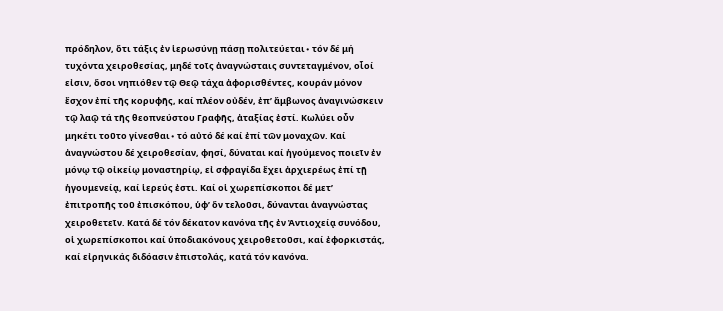πρόδηλον, ὅτι τάξις ἐν ἱερωσύνῃ πάσῃ πολιτεύεται∙ τόν δέ μή τυχόντα χειροθεσίας, μηδέ τοῖς ἀναγνώσταις συντεταγμένον, οἶοί εἰσιν, ὅσοι νηπιόθεν τῷ Θεῷ τάχα ἀφορισθέντες, κουράν μόνον ἔσχον ἐπί τῆς κορυφῆς, καί πλέον οὐδέν, ἐπ’ ἄμβωνος ἀναγινώσκειν τῷ λαῷ τά τῆς θεοπνεύστου Γραφῆς, ἀταξίας ἐστί. Κωλύει οὖν μηκέτι τοῦτο γίνεσθαι∙ τό αὐτό δέ καί ἐπί τῶν μοναχῶν. Καί ἀναγνώστου δέ χειροθεσίαν, φησί, δύναται καί ἡγούμενος ποιεῖν ἐν μόνῳ τῷ οἰκείῳ μοναστηρίῳ, εἰ σφραγίδα ἔχει ἀρχιερέως ἐπί τῇ ἡγουμενείᾳ, καί ἱερεύς ἐστι. Καί οἱ χωρεπίσκοποι δέ μετ’ ἐπιτροπῆς τοῦ ἐπισκόπου, ὑφ’ ὅν τελοῦσι, δύνανται ἀναγνώστας χειροθετεῖν. Κατά δέ τόν δέκατον κανόνα τῆς ἐν Ἀντιοχείᾳ συνόδου, οἱ χωρεπίσκοποι καί ὑποδιακόνους χειροθετοῦσι, καί ἐφορκιστάς, καί εἰρηνικάς διδόασιν ἐπιστολάς, κατά τόν κανόνα.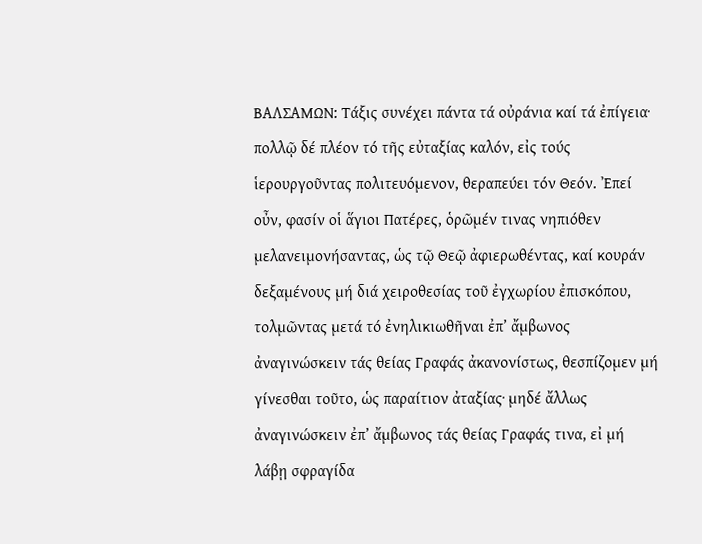ΒΑΛΣΑΜΩΝ: Τάξις συνέχει πάντα τά οὐράνια καί τά ἐπίγεια∙ πολλῷ δέ πλέον τό τῆς εὐταξίας καλόν, εἰς τούς ἱερουργοῦντας πολιτευόμενον, θεραπεύει τόν Θεόν. Ἐπεί οὖν, φασίν οἱ ἅγιοι Πατέρες, ὁρῶμέν τινας νηπιόθεν μελανειμονήσαντας, ὡς τῷ Θεῷ ἀφιερωθέντας, καί κουράν δεξαμένους μή διά χειροθεσίας τοῦ ἐγχωρίου ἐπισκόπου, τολμῶντας μετά τό ἐνηλικιωθῆναι ἐπ’ ἄμβωνος ἀναγινώσκειν τάς θείας Γραφάς ἀκανονίστως, θεσπίζομεν μή γίνεσθαι τοῦτο, ὡς παραίτιον ἀταξίας∙ μηδέ ἄλλως ἀναγινώσκειν ἐπ’ ἄμβωνος τάς θείας Γραφάς τινα, εἰ μή λάβῃ σφραγίδα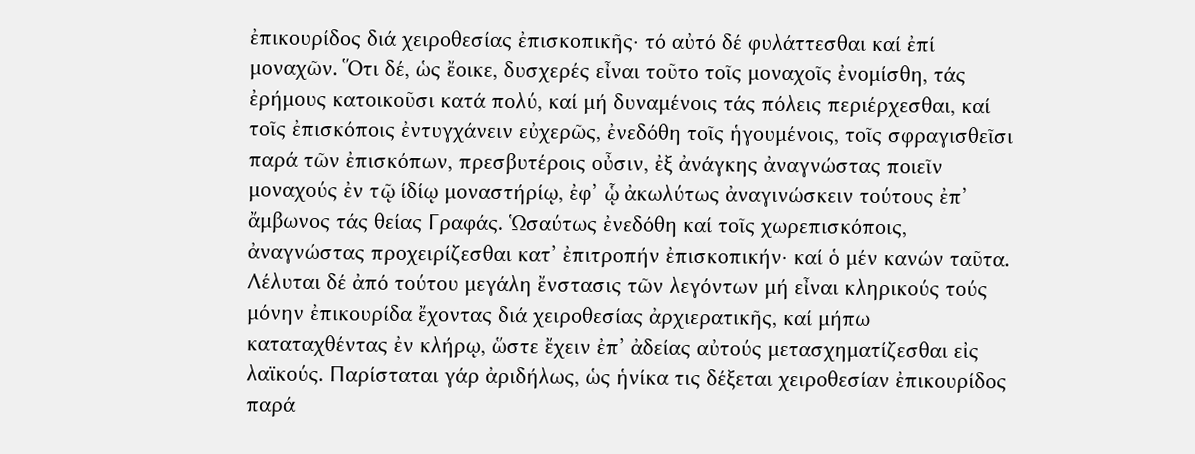ἐπικουρίδος διά χειροθεσίας ἐπισκοπικῆς∙ τό αὐτό δέ φυλάττεσθαι καί ἐπί μοναχῶν. Ὅτι δέ, ὡς ἔοικε, δυσχερές εἶναι τοῦτο τοῖς μοναχοῖς ἐνομίσθη, τάς ἐρήμους κατοικοῦσι κατά πολύ, καί μή δυναμένοις τάς πόλεις περιέρχεσθαι, καί τοῖς ἐπισκόποις ἐντυγχάνειν εὐχερῶς, ἐνεδόθη τοῖς ἡγουμένοις, τοῖς σφραγισθεῖσι παρά τῶν ἐπισκόπων, πρεσβυτέροις οὖσιν, ἐξ ἀνάγκης ἀναγνώστας ποιεῖν μοναχούς ἐν τῷ ίδίῳ μοναστήρίῳ, ἐφ’ ᾧ ἀκωλύτως ἀναγινώσκειν τούτους ἐπ’ ἄμβωνος τάς θείας Γραφάς. Ὡσαύτως ἐνεδόθη καί τοῖς χωρεπισκόποις, ἀναγνώστας προχειρίζεσθαι κατ’ ἐπιτροπήν ἐπισκοπικήν∙ καί ὁ μέν κανών ταῦτα. Λέλυται δέ ἀπό τούτου μεγάλη ἔνστασις τῶν λεγόντων μή εἶναι κληρικούς τούς μόνην ἐπικουρίδα ἔχοντας διά χειροθεσίας ἀρχιερατικῆς, καί μήπω καταταχθέντας ἐν κλήρῳ, ὥστε ἔχειν ἐπ’ ἀδείας αὐτούς μετασχηματίζεσθαι εἰς λαϊκούς. Παρίσταται γάρ ἀριδήλως, ὡς ἡνίκα τις δέξεται χειροθεσίαν ἐπικουρίδος παρά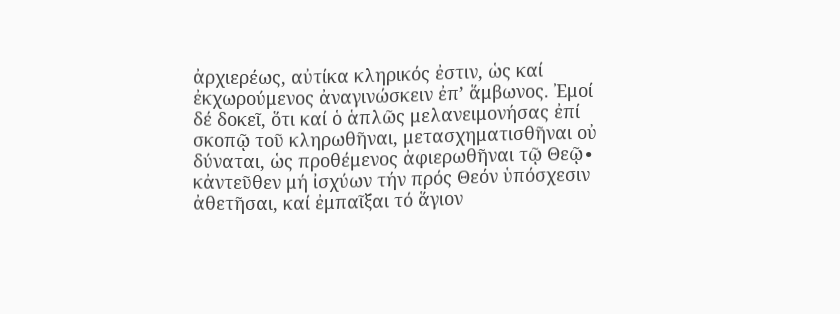ἀρχιερέως, αὐτίκα κληρικός ἐστιν, ὡς καί ἐκχωρούμενος ἀναγινώσκειν ἐπ’ ἅμβωνος. Ἐμοί δέ δοκεῖ, ὅτι καί ὁ ἁπλῶς μελανειμονήσας ἐπί σκοπῷ τοῦ κληρωθῆναι, μετασχηματισθῆναι οὐ δύναται, ὡς προθέμενος ἀφιερωθῆναι τῷ Θεῷ∙ κἀντεῦθεν μή ἰσχύων τήν πρός Θεόν ὑπόσχεσιν ἀθετῆσαι, καί ἐμπαῖξαι τό ἅγιον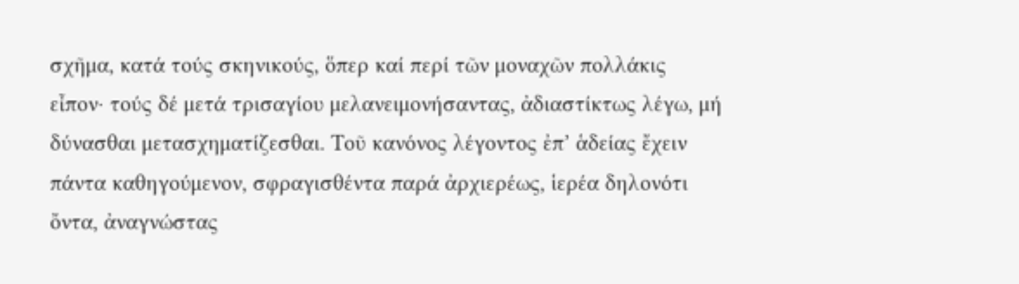σχῆμα, κατά τούς σκηνικούς, ὅπερ καί περί τῶν μοναχῶν πολλάκις εἶπον∙ τούς δέ μετά τρισαγίου μελανειμονήσαντας, ἀδιαστίκτως λέγω, μή δύνασθαι μετασχηματίζεσθαι. Τοῦ κανόνος λέγοντος ἐπ’ ἁδείας ἔχειν πάντα καθηγούμενον, σφραγισθέντα παρά ἀρχιερέως, ἱερέα δηλονότι ὄντα, ἀναγνώστας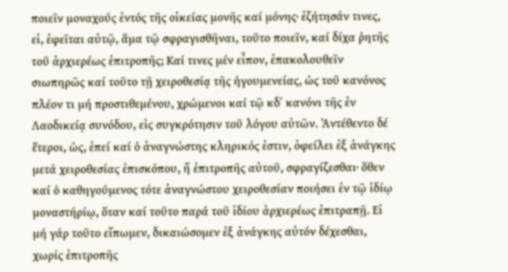ποιεῖν μοναχούς ἐντός τῆς οἰκείας μονῆς καί μόνης∙ ἐζήτησάν τινες, εἰ, ἐφεῖται αὐτῷ, ἅμα τῷ σφραγισθῆναι, τοῦτο ποιεῖν, καί δίχα ῥητῆς τοῦ ἀρχιερέως ἐπιτροπῆς; Καί τινες μέν εἶπον, ἐπακολουθεῖν σιωπηρῶς καί τοῦτο τῇ χειροθεσίᾳ τῆς ἡγουμενείας, ὡς τοῦ κανόνος πλέον τι μή προστιθεμένου, χρώμενοι καί τῷ κδ΄ κανόνι τῆς ἐν Λαοδικείᾳ συνόδου, εἰς συγκρότησιν τοῦ λόγου αὐτῶν. Ἀντέθεντο δέ ἕτεροι, ὡς, ἐπεί καί ὁ ἀναγνώστης κληρικός ἐστιν, ὀφείλει ἐξ ἀνάγκης μετά χειροθεσίας ἐπισκόπου, ἤ ἐπιτροπῆς αὐτοῦ, σφραγίζεσθαι∙ ὅθεν καί ὁ καθηγούμενος τότε ἀναγνώστου χειροθεσίαν ποιήσει ἐν τῷ ἰδίῳ μοναστήρίῳ, ὅταν καί τοῦτο παρά τοῦ ἰδίου ἀρχιερέως ἐπιτραπῇ. Εἰ μή γάρ τοῦτο εἴπωμεν, δικαιώσομεν ἐξ ἀνάγκης αὐτόν δέχεσθαι, χωρίς ἐπιτροπῆς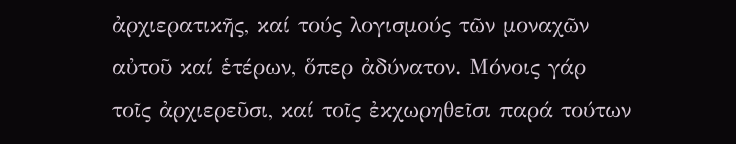ἀρχιερατικῆς, καί τούς λογισμούς τῶν μοναχῶν αὐτοῦ καί ἑτέρων, ὅπερ ἀδύνατον. Μόνοις γάρ τοῖς ἀρχιερεῦσι, καί τοῖς ἐκχωρηθεῖσι παρά τούτων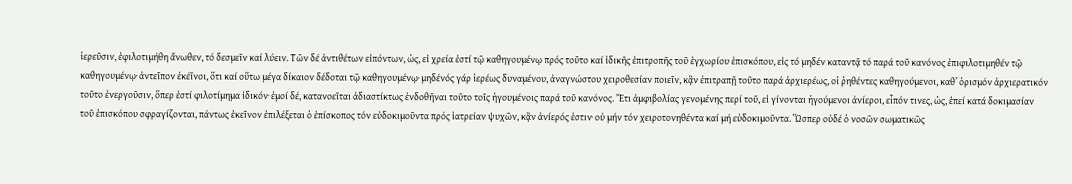ἱερεῦσιν, ἐφιλοτιμήθη ἄνωθεν, τό δεσμεῖν καί λύειν. Τῶν δέ ἀντιθέτων εἰπόντων, ὡς, εἰ χρεία ἐστί τῷ καθηγουμένῳ πρός τοῦτο καί ἰδικῆς ἐπιτροπῆς τοῦ ἐγχωρίου ἐπισκόπου, εἰς τό μηδέν καταντᾷ τό παρά τοῦ κανόνος ἐπιφιλοτιμηθέν τῷ καθηγουμένῳ∙ ἀντεῖπον ἐκέῖνοι, ὅτι καί οὕτω μέγα δίκαιον δέδοται τῷ καθηγουμένῳ∙ μηδένός γάρ ἱερέως δυναμένου, ἀναγνώστου χειροθεσίαν ποιεῖν, κᾂν ἐπιτραπῇ τοῦτο παρά ἀρχιερέως, οἱ ῥηθέντες καθηγούμενοι, καθ’ ὁρισμόν ἀρχιερατικόν τοῦτο ἐνεργοῦσιν, ὅπερ ἐστί φιλοτίμημα ἰδικόν∙ ἐμοί δέ, κατανοεῖται ἀδιαστίκτως ἐνδοθῆναι τοῦτο τοῖς ἡγουμένοις παρά τοῦ κανόνος. Ἔτι ἀμφιβολίας γενομένης περί τοῦ, εἰ γίνονται ἡγούμενοι ἀνίεροι, εἶπόν τινες, ὡς, ἐπεί κατά δοκιμασίαν τοῦ ἐπισκόπου σφραγίζονται, πάντως ἐκεῖνον ἐπιλέξεται ὁ ἐπίσκοπος τόν εὐδοκιμοῦντα πρός ἰατρείαν ψυχῶν, κᾂν ἀνίερός ἐστιν∙ οὐ μήν τόν χειροτονηθέντα καί μή εὐδοκιμοῦντα. Ὥσπερ οὐδέ ὁ νοσῶν σωματικῶς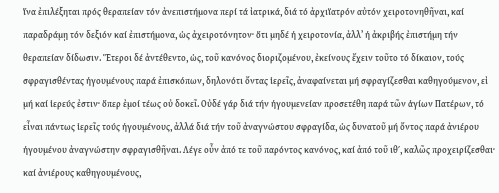ἵνα ἐπιλέξηται πρός θεραπείαν τόν ἀνεπιστήμονα περί τά ἰατρικά, διά τό ἀρχιϊατρόν αὐτόν χειροτονηθῆναι, καί παραδράμῃ τόν δεξιόν καί ἐπιστήμονα, ὡς ἀχειροτόνητον∙ ὅτι μηδέ ἡ χειροτονία, ἀλλ’ ἡ ἀκριβής ἐπιστήμη τήν θεραπείαν δίδωσιν. Ἕτεροι δέ ἀντέθεντο, ὡς, τοῦ κανόνος διοριζομένου, ἐκείνους ἔχειν τοῦτο τό δίκαιον, τούς σφραγισθέντας ἡγουμένους παρά ἐπισκόπων, δηλονότι ὄντας ἱερεῖς, ἀναφαίνεται μή σφραγίζεσθαι καθηγούμενον, εἰ μή καί ἱερεύς ἐστιν∙ ὅπερ ἐμοί τέως οὐ δοκεῖ. Οὐδέ γάρ διά τήν ἡγουμενείαν προσετέθη παρά τῶν ἁγίων Πατέρων, τό εἶναι πάντως ἱερεῖς τούς ἡγουμένους, ἀλλά διά τήν τοῦ ἀναγνώστου σφραγίδα, ὡς δυνατοῦ μή ὄντος παρά ἀνιέρου ἡγουμένου ἀναγνώστην σφραγισθῆναι. Λέγε οὖν ἀπό τε τοῦ παρόντος κανόνος, καί ἀπό τοῦ ιθ΄, καλῶς προχειρίζεσθαι∙ καί ἀνιέρους καθηγουμένους,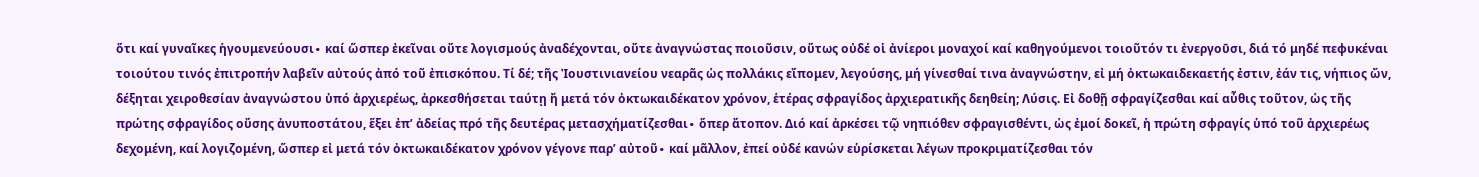ὅτι καί γυναῖκες ἡγουμενεύουσι∙ καί ὥσπερ ἐκεῖναι οὔτε λογισμούς ἀναδέχονται, οὔτε ἀναγνώστας ποιοῦσιν, οὕτως οὐδέ οἱ ἀνίεροι μοναχοί καί καθηγούμενοι τοιοῦτόν τι ἐνεργοῡσι, διά τό μηδέ πεφυκέναι τοιούτου τινός ἐπιτροπήν λαβεῖν αὐτούς ἀπό τοῦ ἐπισκόπου. Τί δέ; τῆς Ἰουστινιανείου νεαρᾶς ὡς πολλάκις εἴπομεν, λεγούσης, μή γίνεσθαί τινα ἀναγνώστην, εἰ μή ὀκτωκαιδεκαετής ἐστιν, ἐάν τις, νήπιος ὤν, δέξηται χειροθεσίαν ἀναγνώστου ὑπό ἀρχιερέως, ἀρκεσθήσεται ταύτῃ ἤ μετά τόν ὀκτωκαιδέκατον χρόνον, ἑτέρας σφραγίδος ἀρχιερατικῆς δεηθείη; Λύσις. Εἰ δοθῇ σφραγίζεσθαι καί αὖθις τοῦτον, ὡς τῆς πρώτης σφραγίδος οὔσης ἀνυποστάτου, ἕξει ἐπ’ ἀδείας πρό τῆς δευτέρας μετασχήματίζεσθαι∙ ὅπερ ἄτοπον. Διό καί ἀρκέσει τῷ νηπιόθεν σφραγισθέντι, ὡς ἐμοί δοκεῖ, ἡ πρώτη σφραγίς ὑπό τοῦ ἀρχιερέως δεχομένη, καί λογιζομένη, ὥσπερ εἰ μετά τόν ὀκτωκαιδέκατον χρόνον γέγονε παρ’ αὐτοῦ∙ καί μᾶλλον, ἐπεί οὐδέ κανών εὑρίσκεται λέγων προκριματίζεσθαι τόν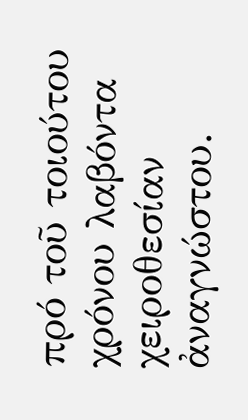πρό τοῦ τοιούτου χρόνου λαβόντα χειροθεσίαν ἀναγνώστου.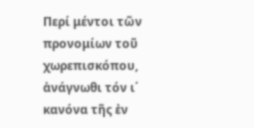Περί μέντοι τῶν προνομίων τοῦ χωρεπισκόπου, ἀνάγνωθι τόν ι΄ κανόνα τῆς ἐν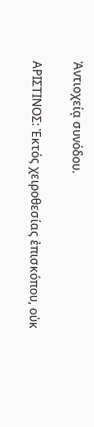Ἀντιοχείᾳ συνόδου.

ΑΡΙΣΤΙΝΟΣ: Ἐκτός χειροθεσίας ἐπισκόπου, οὐκ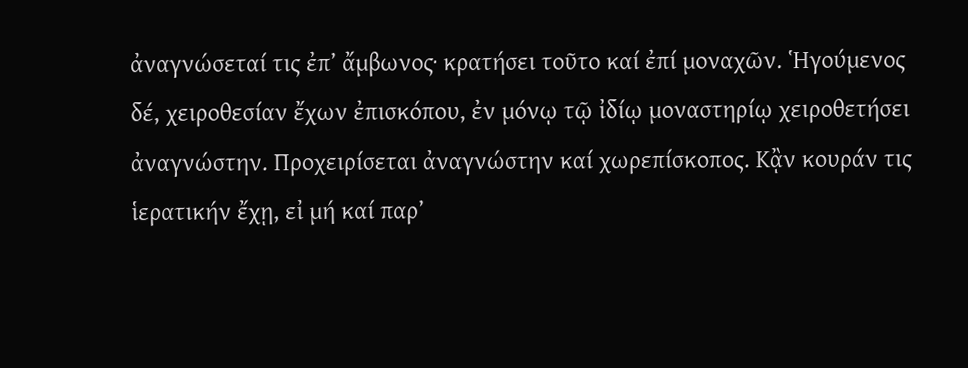ἀναγνώσεταί τις ἐπ’ ἄμβωνος∙ κρατήσει τοῦτο καί ἐπί μοναχῶν. Ἡγούμενος δέ, χειροθεσίαν ἔχων ἐπισκόπου, ἐν μόνῳ τῷ ἰδίῳ μοναστηρίῳ χειροθετήσει ἀναγνώστην. Προχειρίσεται ἀναγνώστην καί χωρεπίσκοπος. Κᾂν κουράν τις ἱερατικήν ἔχῃ, εἰ μή καί παρ’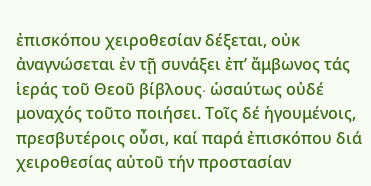ἐπισκόπου χειροθεσίαν δέξεται, οὐκ ἀναγνώσεται ἐν τῇ συνάξει ἐπ’ ἄμβωνος τάς ἱεράς τοῦ Θεοῦ βίβλους∙ ὡσαύτως οὐδέ μοναχός τοῦτο ποιήσει. Τοῖς δέ ἡγουμένοις, πρεσβυτέροις οὖσι, καί παρά ἐπισκόπου διά χειροθεσίας αὐτοῦ τήν προστασίαν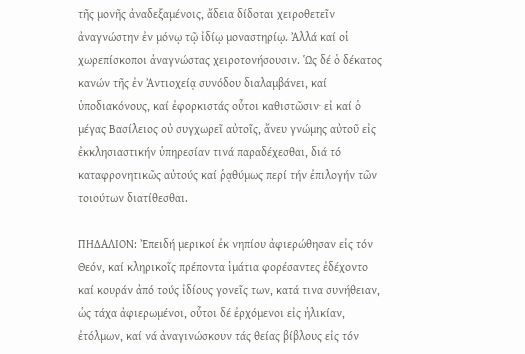τῆς μονῆς ἀναδεξαμένοις, ἄδεια δίδοται χειροθετεῖν ἀναγνώστην ἐν μόνῳ τῷ ἰδίῳ μοναστηρίῳ. Ἀλλά καί οἱ χωρεπίσκοποι ἀναγνώστας χειροτονήσουσιν. Ὡς δέ ὁ δέκατος κανών τῆς ἐν Ἀντιοχείᾳ συνόδου διαλαμβάνει, καί ὑποδιακόνους, καί ἐφορκιστάς οὗτοι καθιστῶσιν∙ εἰ καί ὁ μέγας Βασίλειος οὐ συγχωρεῖ αὐτοῖς, ἄνευ γνώμης αὐτοῦ εἰς ἐκκλησιαστικήν ὑπηρεσίαν τινά παραδέχεσθαι, διά τό καταφρονητικῶς αὐτούς καί ῥᾳθύμως περί τήν ἐπιλογήν τῶν τοιούτων διατίθεσθαι.

ΠΗΔΑΛΙΟΝ: Ἐπειδή μερικοί ἐκ νηπίου ἀφιερώθησαν εἰς τόν Θεόν, καί κληρικοῖς πρέποντα ἱμάτια φορέσαντες ἐδέχοντο καί κουράν ἀπό τούς ἰδίους γονεῖς των, κατά τινα συνήθειαν, ὡς τάχα ἀφιερωμένοι, οὗτοι δέ ἐρχόμενοι εἰς ἡλικίαν, ἐτόλμων, καί νά ἀναγινώσκουν τάς θείας βίβλους εἰς τόν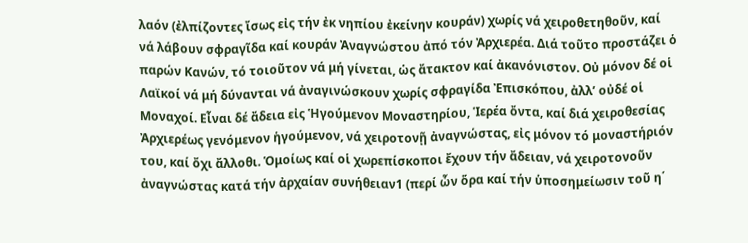λαόν (ἐλπίζοντες ἴσως εἰς τήν ἐκ νηπίου ἐκείνην κουράν) χωρίς νά χειροθετηθοῦν, καί νά λάβουν σφραγῖδα καί κουράν Ἀναγνώστου ἀπό τόν Ἀρχιερέα. Διά τοῦτο προστάζει ὁ παρών Κανών, τό τοιοῦτον νά μή γίνεται, ὡς ἄτακτον καί ἀκανόνιστον. Οὐ μόνον δέ οἱ Λαϊκοί νά μή δύνανται νά ἀναγινώσκουν χωρίς σφραγίδα Ἐπισκόπου, ἀλλ’ οὐδέ οἱ Μοναχοί. Εἶναι δέ ἄδεια εἰς Ἡγούμενον Μοναστηρίου, Ἱερέα ὄντα, καί διά χειροθεσίας Ἀρχιερέως γενόμενον ἡγούμενον, νά χειροτονῇ ἀναγνώστας, εἰς μόνον τό μοναστήριόν του, καί ὄχι ἄλλοθι. Ὁμοίως καί οἱ χωρεπίσκοποι ἔχουν τήν ἄδειαν, νά χειροτονοῦν ἀναγνώστας κατά τήν ἀρχαίαν συνήθειαν1 (περί ὧν ὅρα καί τήν ὑποσημείωσιν τοῦ η΄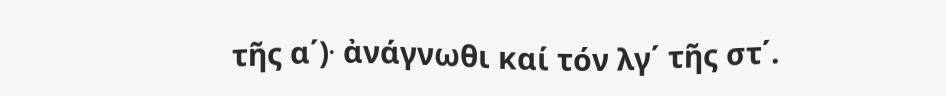τῆς α΄)∙ ἀνάγνωθι καί τόν λγ΄ τῆς στ΄.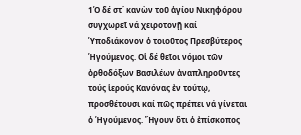1Ὁ δέ στ΄ κανὼν τοῦ ἁγίου Νικηφόρου συγχωρεῖ νά χειροτονῇ καί Ὑποδιάκονον ὁ τοιοῦτος Πρεσβύτερος Ἡγούμενος. Οἱ δέ θεῖοι νόμοι τῶν ὀρθοδόξων Βασιλέων ἀναπληροῦντες τούς ἱερούς Κανόνας ἐν τούτῳ, προσθέτουσι καί πῶς πρέπει νά γίνεται ὁ Ἡγούμενος. Ἤγουν ὅτι ὁ ἐπίσκοπος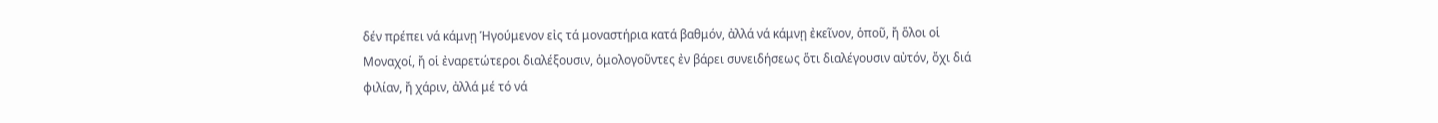δέν πρέπει νά κάμνῃ Ἡγούμενον εἰς τά μοναστήρια κατά βαθμόν, ἀλλά νά κάμνῃ ἐκεῖνον, ὁποῦ, ἤ ὅλοι οἱ Μοναχοί, ἤ οἱ ἐναρετώτεροι διαλέξουσιν, ὁμολογοῦντες ἐν βάρει συνειδήσεως ὅτι διαλέγουσιν αὐτόν, ὄχι διά φιλίαν, ἤ χάριν, ἀλλά μέ τό νά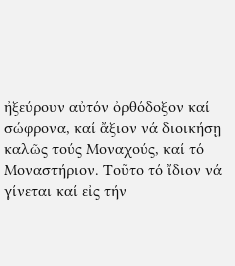ἠξεύρουν αὐτόν ὀρθόδοξον καί σώφρονα, καί ἄξιον νά διοικήσῃ καλῶς τούς Μοναχούς, καί τό Μοναστήριον. Τοῦτο τό ἴδιον νά γίνεται καί εἰς τήν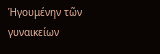Ἡγουμένην τῶν γυναικείων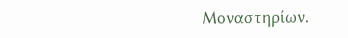Μοναστηρίων.